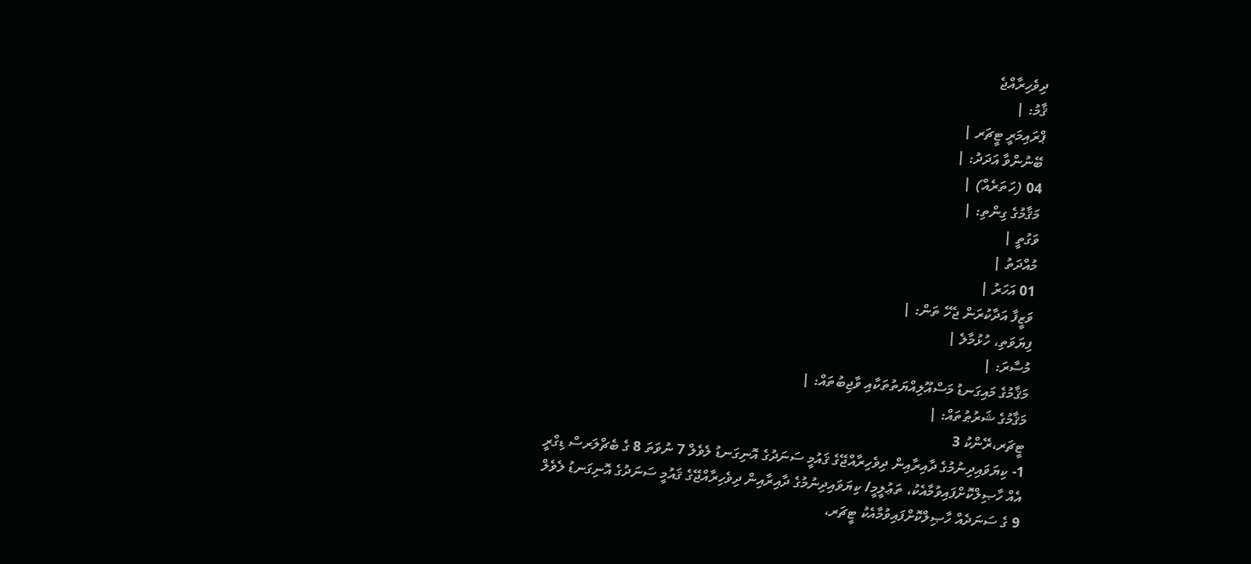ދިވެހިރާއްޖެ
ޤާމު: |
ޕްރައިމަރީ ޓީޗަރ |
ބޭނުންވާ އަދަދު: |
04 (ހަތަރެއް) |
މަޤާމުގެ ގިންތި: |
ވަގުތީ |
މުއްދަތު |
01 އަހަރު |
ވަޒީފާ އަދާކުރަން ޖެހޭ ތަން: |
ފިޔަވަތި، ހުޅުމާލެ |
މުސާރަ: |
މަޤާމުގެ މައިގަނޑު މަސްއޫލިއްޔަތުތަކާއި ވާޖިބުތައް: |
މަޤާމުގެ ޝަރުޠުތައް: |
ޓީޗަރ،ރޭންކު 3
1- ކިޔަވައިދިނުމުގެ ދާއިރާއިން ދިވެހިރާއްޖޭގެ ޤައުމީ ސަނަދުގެ އޮނިގަނޑު ލެވެލް 7 ނުވަތަ 8 ގެ ބެޗްލަރސް ޑިގްރީ އެއް ހާޞިލްކޮށްފައިވުމާއެކު، ތަޢުލީމީ/ ކިޔަވައިދިނުމުގެ ދާއިރާއިން ދިވެހިރާއްޖޭގެ ޤައުމީ ސަނަދުގެ އޮނިގަނޑު ލެވެލް 9 ގެ ސަނަދެއް ހާޞިލްކޮށްފައިވުމާއެކު ޓީޗަރ،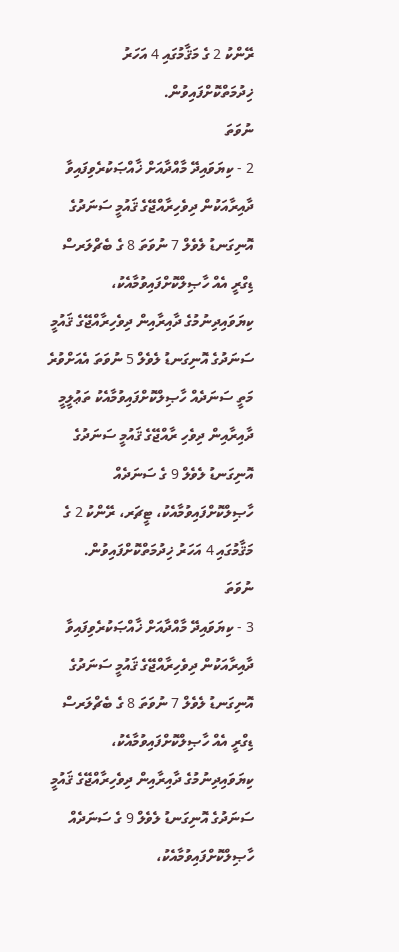ރޭންކު 2 ގެ މަޤާމުގައި 4 އަހަރު ޚިދުމަތްކޮށްފައިވުން.
ނުވަތަ
2 - ކިޔަވައިދޭ މާއްދާއަށް ޚާއްޞަކުރެވިފައިވާ ދާއިރާއަކުން ދިވެހިރާއްޖޭގެ ޤައުމީ ސަނަދުގެ އޮނިގަނޑު ލެވެލް 7 ނުވަތަ 8 ގެ ބެޗްލަރސް ޑިގްރީ އެއް ހާޞިލްކޮށްފައިވުމާއެކު، ކިޔަވައިދިނުމުގެ ދާއިރާއިން ދިވެހިރާއްޖޭގެ ޤައުމީ ސަނަދުގެ އޮނިގަނޑު ލެވެލް 5 ނުވަތަ އެއަށްވުރެ މަތީ ސަނަދެއް ހާޞިލްކޮށްފައިވުމާއެކު ތަޢުލީމީ ދާއިރާއިން ދިވެހި ރާއްޖޭގެ ޤައުމީ ސަނަދުގެ އޮނިގަނޑު ލެވެލް 9 ގެ ސަނަދެއް ހާޞިލްކޮށްފައިވުމާއެކު، ޓީޗަރ، ރޭންކު 2 ގެ މަޤާމުގައި 4 އަހަރު ޚިދުމަތްކޮށްފައިވުން.
ނުވަތަ
3 - ކިޔަވައިދޭ މާއްދާއަށް ޚާއްޞަކުރެވިފައިވާ ދާއިރާއަކުން ދިވެހިރާއްޖޭގެ ޤައުމީ ސަނަދުގެ އޮނިގަނޑު ލެވެލް 7 ނުވަތަ 8 ގެ ބެޗްލަރސް ޑިގްރީ އެއް ހާޞިލްކޮށްފައިވުމާއެކު، ކިޔަވައިދިނުމުގެ ދާއިރާއިން ދިވެހިރާއްޖޭގެ ޤައުމީ ސަނަދުގެ އޮނިގަނޑު ލެވެލް 9 ގެ ސަނަދެއް ހާޞިލްކޮށްފައިވުމާއެކު،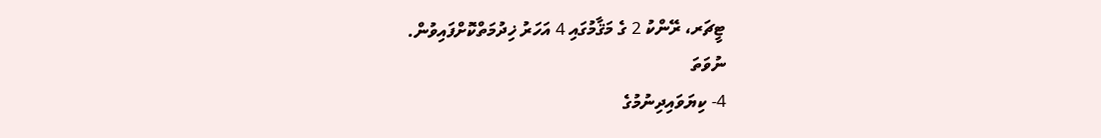ޓީޗަރ، ރޭންކު 2 ގެ މަޤާމުގައި 4 އަހަރު ޚިދުމަތްކޮށްފައިވުން.
ނުވަތަ
4- ކިޔަވައިދިނުމުގެ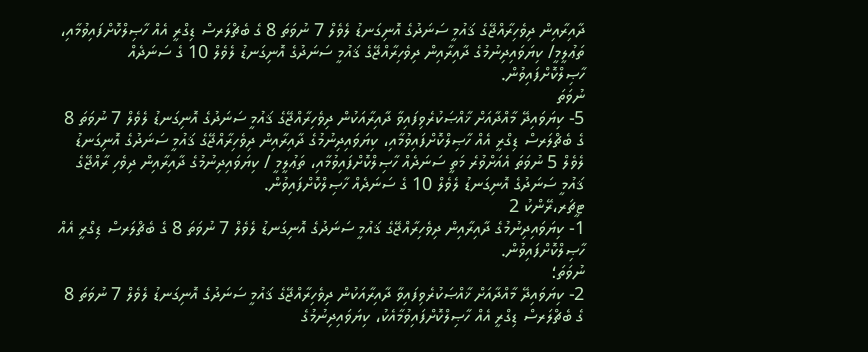ދާއިރާއިން ދިވެހިރާއްޖޭގެ ޤައުމީ ސަނަދުގެ އޮނިގަނޑު ލެވެލް 7 ނުވަތަ 8 ގެ ބެޗްލަރސް ޑިގްރީ އެއް ހާޞިލްކޮށްފައިވުމާއި، ތަޢުލީމީ/ ކިޔަވައިދިނުމުގެ ދާއިރާއިން ދިވެހިރާއްޖޭގެ ޤައުމީ ސަނަދުގެ އޮނިގަނޑު ލެވެލް 10 ގެ ސަނަދެއް ހާޞިލްކޮށްފައިވުން.
ނުވަތަ
5- ކިޔަވައިދޭ މާއްދާއަށް ޚާއްޞަކުރެވިފައިވާ ދާއިރާއަކުން ދިވެހިރާއްޖޭގެ ޤައުމީ ސަނަދުގެ އޮނިގަނޑު ލެވެލް 7 ނުވަތަ 8 ގެ ބެޗްލަރސް ޑިގްރީ އެއް ހާޞިލްކޮށްފައިވުމާއި، ކިޔަވައިދިނުމުގެ ދާއިރާއިން ދިވެހިރާއްޖޭގެ ޤައުމީ ސަނަދުގެ އޮނިގަނޑު ލެވެލް 5 ނުވަތަ އެއަށްވުރެ މަތީ ސަނަދެއް ހާޞިލްކޮށްފައިވުމާއި، ތަޢުލީމީ / ކިޔަވައިދިނުމުގެ ދާއިރާއިން ދިވެހި ރާއްޖޭގެ ޤައުމީ ސަނަދުގެ އޮނިގަނޑު ލެވެލް 10 ގެ ސަނަދެއް ހާޞިލްކޮށްފައިވުން.
ޓީޗަރ،ރޭންކު 2
1- ކިޔަވައިދިނުމުގެ ދާއިރާއިން ދިވެހިރާއްޖޭގެ ޤައުމީ ސަނަދުގެ އޮނިގަނޑު ލެވެލް 7 ނުވަތަ 8 ގެ ބެޗްލަރސް ޑިގްރީ އެއް ހާޞިލްކޮށްފައިވުން.
ނުވަތަ؛
2- ކިޔަވައިދޭ މާއްދާއަށް ޚާއްޞަކުރެވިފައިވާ ދާއިރާއަކުން ދިވެހިރާއްޖޭގެ ޤައުމީ ސަނަދުގެ އޮނިގަނޑު ލެވެލް 7 ނުވަތަ 8 ގެ ބެޗްލަރސް ޑިގްރީ އެއް ހާޞިލްކޮށްފައިވުމާއެކު، ކިޔަވައިދިނުމުގެ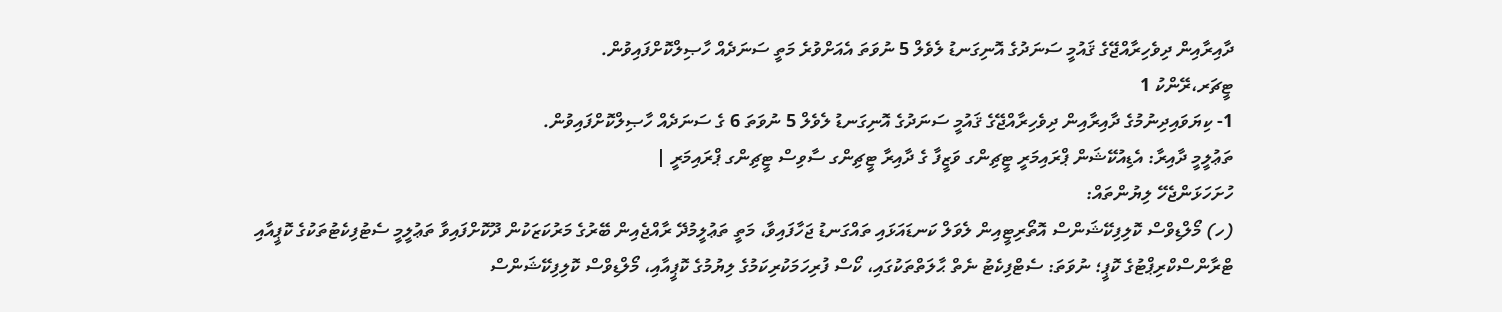ދާއިރާއިން ދިވެހިރާއްޖޭގެ ޤައުމީ ސަނަދުގެ އޮނިގަނޑު ލެވެލް 5 ނުވަތަ އެއަށްވުރެ މަތީ ސަނަދެއް ހާޞިލްކޮށްފައިވުން.
ޓީޗަރ،ރޭންކު 1
1- ކިޔަވައިދިނުމުގެ ދާއިރާއިން ދިވެހިރާއްޖޭގެ ޤައުމީ ސަނަދުގެ އޮނިގަނޑު ލެވެލް 5 ނުވަތަ 6 ގެ ސަނަދެއް ހާޞިލްކޮށްފައިވުން.
ތަޢުލީމީ ދާއިރާ: އެޑިއުކޭޝަން ޕްރައިމަރީ ޓީޗިންގ ވަޒީފާ ގެ ދާއިރާ ޓީޗިންގ ސާވިސް ޓީޗިންގ ޕްރައިމަރީ |
ހުށަހަޅަންޖެހޭ ލިޔުންތައް:
(ހ) މޯލްޑިވްސް ކޮލިފިކޭޝަންސް އޮތޯރިޓީއިން ލެވަލް ކަނޑައަޅައި ތައްގަނޑު ޖަހާފައިވާ، މަތީ ތަޢުލީމުދޭ ރާއްޖެއިން ބޭރުގެ މަރުކަޒަކުން ދޫކޮށްފައިވާ ތަޢުލީމީ ސެޓުފިކެޓުތަކުގެ ކޮޕީއާއި ޓްރާންސްކްރިޕްޓުގެ ކޮޕީ؛ ނުވަތަ: ސެޓްފިކެޓު ނެތް ޙާލަތްތަކުގައި، ކޯސް ފުރިހަމަކުރިކަމުގެ ލިޔުމުގެ ކޮޕީއާއި، މޯލްޑިވްސް ކޮލިފިކޭޝަންސް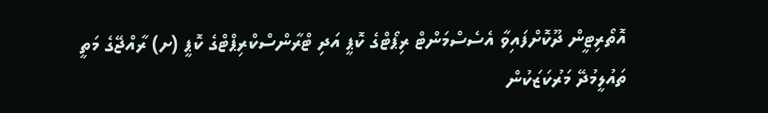އޮތޯރިޓީން ދޫކޮށްފައިވާ އެސެސްމަންޓް ރިޕޯޓްގެ ކޮޕީ އަދި ޓްރާންސްކްރިޕްޓްގެ ކޮޕީ (ށ) ރާއްޖޭގެ މަތީ ތައުލީމުދޭ މަރުކަޒަކުން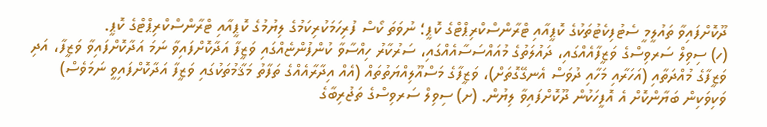ދޫކޮށްފައިވާ ތައުލީމީ ސެޓުފިކެޓުތަކުގެ ކޮޕީއާއި ޓްރާންސްކްރިޕްޓްގެ ކޮޕީ؛ ނުވަތަ ކޯސް ފުރިހަމަކުރިކަމުގެ ލިޔުމުގެ ކޮޕީއާއި ޓްރާންސްކްރިޕްޓްގެ ކޮޕީ.
(ހ) ސިވިލް ސަރވިސްގެ ވަޒީފާއެއްގައި، ދައުލަތުގެ މުއައްސަސާއެއްގައި، ސަރުކާރު ހިއްސާވާ ކުންފުންޏެއްގައި ވަޒީފާ އަދާކޮށްފައިވާ ނަމަ އަދާކޮށްފައިވާ ވަޒީފާ، އަދި ވަޒީފާގެ މުއްދަތާއި (އަހަރާއި މަހާއި ދުވަސް އެނގޭގޮތަށް)، ވަޒީފާގެ މަސްއޫލިއްޔަތުތައް (އެއް އިދާރާއެއްގެ ތަފާތު މަޤާމުތަކުގައި ވަޒީފާ އަދާކޮށްފައިވީ ނަމަވެސް) ވަކިވަކިން ބަޔާންކޮށް އެ އޮފީހަކުން ދޫކޮށްފައިވާ ލިޔުން. (ށ) ސިވިލް ސަރވިސްގެ ތަޖުރިބާގެ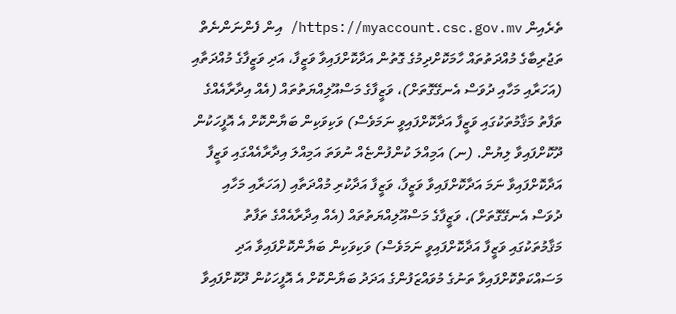ތެރެއިން https://myaccount.csc.gov.mv/ އިން ފެންނަންނެތް ތަޖުރިބާގެ މުއްދަތުތައް ހާމަކޮށްދިމުގެ ގޮތުން އަދާކޮށްފައިވާ ވަޒީފާ، އަދި ވަޒީފާގެ މުއްދަތާއި (އަހަރާއި މަހާއި ދުވަސް އެނގޭގޮތަށް)، ވަޒީފާގެ މަސްއޫލިއްޔަތުތައް (އެއް އިދާރާއެއްގެ ތަފާތު މަޤާމުތަކުގައި ވަޒީފާ އަދާކޮށްފައިވީ ނަމަވެސް) ވަކިވަކިން ބަޔާންކޮށް އެ އޮފީހަކުން ދޫކޮށްފައިވާ ލިޔުން. (ނ) އަމިއްލަ ކުންފުންޏެއް ނުވަތަ އަމިއްލަ އިދާރާއެއްގައި ވަޒީފާ އަދާކޮށްފައިވާ ނަމަ އަދާކޮށްފައިވާ ވަޒީފާ، ވަޒީފާ އަދާކުރި މުއްދަތާއި (އަހަރާއި މަހާއި ދުވަސް އެނގޭގޮތަށް)، ވަޒީފާގެ މަސްއޫލިއްޔަތުތައް (އެއް އިދާރާއެއްގެ ތަފާތު މަޤާމުތަކުގައި ވަޒީފާ އަދާކޮށްފައިވީ ނަމަވެސް) ވަކިވަކިން ބަޔާންކޮށްފައިވާ އަދި މަސައްކަތްކޮށްފައިވާ ތަނުގެ މުވައްޒަފުންގެ އަދަދު ބަޔާންކޮށް އެ އޮފީހަކުން ދޫކޮށްފައިވާ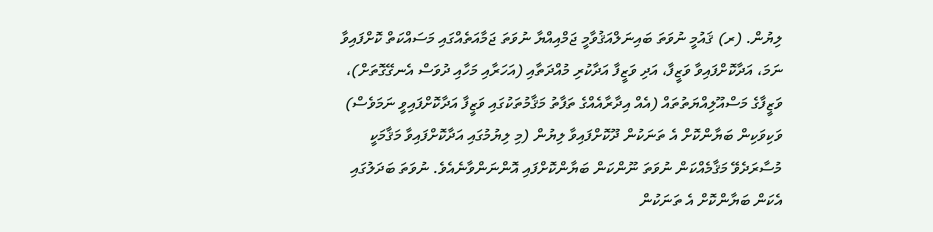ލިޔުން. (ރ) ޤައުމީ ނުވަތަ ބައިނަލްއަޤުވާމީ ޖަމްއިއްޔާ ނުވަތަ ޖަމާއަތެއްގައި މަސައްކަތް ކޮށްފައިވާ ނަމަ، އަދާކޮށްފައިވާ ވަޒީފާ، އަދި ވަޒީފާ އަދާކުރި މުއްދަތާއި (އަހަރާއި މަހާއި ދުވަސް އެނގޭގޮތަށް)، ވަޒީފާގެ މަސްއޫލިއްޔަތުތައް (އެއް އިދާރާއެއްގެ ތަފާތު މަޤާމުތަކުގައި ވަޒީފާ އަދާކޮށްފައިވީ ނަމަވެސް) ވަކިވަކިން ބަޔާންކޮށް އެ ތަނަކުން ދޫކޮށްފައިވާ ލިޔުން (މި ލިޔުމުގައި އަދާކޮށްފައިވާ މަޤާމަކީ މުސާރަދެވޭ މަޤާމެއްކަން ނުވަތަ ނޫންކަން ބަޔާންކޮށްފައި އޮންނަންވާނެއެވެ. ނުވަތަ ބަދަލުގައި އެކަން ބަޔާންކޮށް އެ ތަނަކުން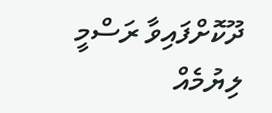ދޫކޮށްފައިވާ ރަސްމީ ލިޔުމެއް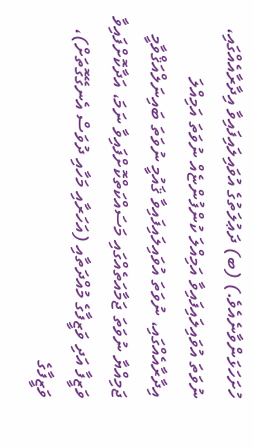ހުށަހަޅަންވާނެއެވެ.) (ބ) ދަޢުލަތުގެ އުވައިލައިފައިވާ އިދާރާއެއްގައި، ނުވަތަ އުވައިލައިފައިވާ އަމިއްލަ ކުންފުންޏެއް ނުވަތަ އަމިއްލަ އިދާރާއެއްގައި، ނުވަތަ އުވައިލައިފައިވާ ޤައުމީ ނުވަތަ ބައިނަލްއަޤްވާމީ ޖަމިއްޔާ ނުވަތަ ޖަމާއަތެއްގައި މަސައްކަތްކޮށްފައިވާ ނަމަ، އަދާކޮށްފައިވާ ވަޒީފާ އަދި ވަޒީފާގެ މުއްދަތާއި (އަހަރާއި މަހާއި ދުވަސް އެނގޭގޮތަށް)، ވަޒީފާގެ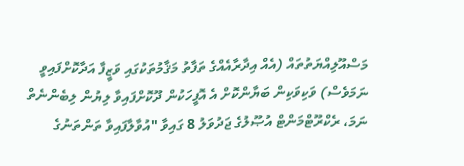މަސްއޫލިއްޔަތުތައް (އެއް އިދާރާއެއްގެ ތަފާތު މަޤާމުތަކުގައި ވަޒީފާ އަދާކޮށްފައިވީ ނަމަވެސް) ވަކިވަކިން ބަޔާންކޮށް އެ އޮފީހަކުން ދޫކޮށްފައިވާ ލިޔުން ލިބެންނެތް ނަމަ، ރެކްރޫޓްމަންޓް އުޞޫލުގެ ޖަދުވަލު 8 ގައިވާ "އުވާލާފައިވާ ތަންތަނުގެ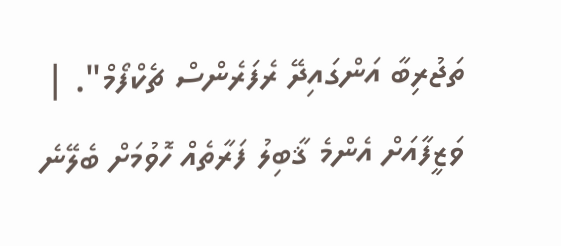ތަޖުރިބާ އަންގައިދޭ ރެފަރެންސް ޗެކްފޯމް". |
ވަޒީފާއަށް އެންމެ ޤާބިލު ފަރާތެއް ހޮވުމަށް ބެލޭނެ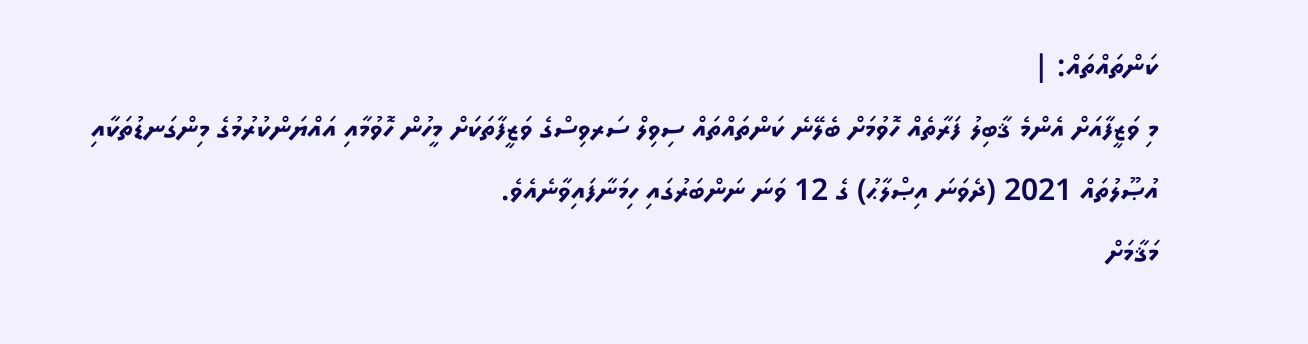ކަންތައްތައް: |
މި ވަޒީފާއަށް އެންމެ ޤާބިލު ފަރާތެއް ހޮވުމަށް ބެލޭނެ ކަންތައްތައް ސިވިލް ސަރވިސްގެ ވަޒީފާތަކަށް މީހުން ހޮވުމާއި އައްޔަންކުރުމުގެ މިންގަނޑުތަކާއި އުޞޫލުތައް 2021 (ދެވަނަ އިޞްލާޙު) ގެ 12 ވަނަ ނަންބަރުގައި ހިމަނާފައިވާނެއެވެ.
މަޤާމަށް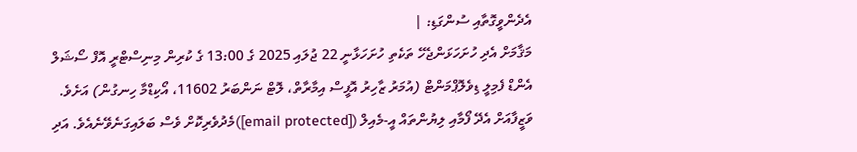އެދެންވީގޮތާއި ސުންގަޑި: |
މަޤާމަށް އެދި ހުށަހަޅަންޖެހޭ ތަކެތި ހުށަހަޅާނީ 22 ޖުލައި 2025 ގެ 13:00 ގެ ކުރިން މިނިސްޓްރީ އޮފް ސޯޝަލް އެންޑް ފެމިލީ ޑިވެލޮޕްމަންޓް (އުމަރު ޒާހިރު އޮފީސް އިމާރާތް، ލޮޓް ނަންބަރު 11602، އޯކިޑްމާ ހިނގުން) އަށެވެ. ވަޒީފާއަށް އެދޭ ފޯމާއި ލިޔުންތައް އީ-މެއިލް ([email protected])މެދުވެރިކޮށް ވެސް ބަލައިގަނެވޭނެއެވެ. އަދި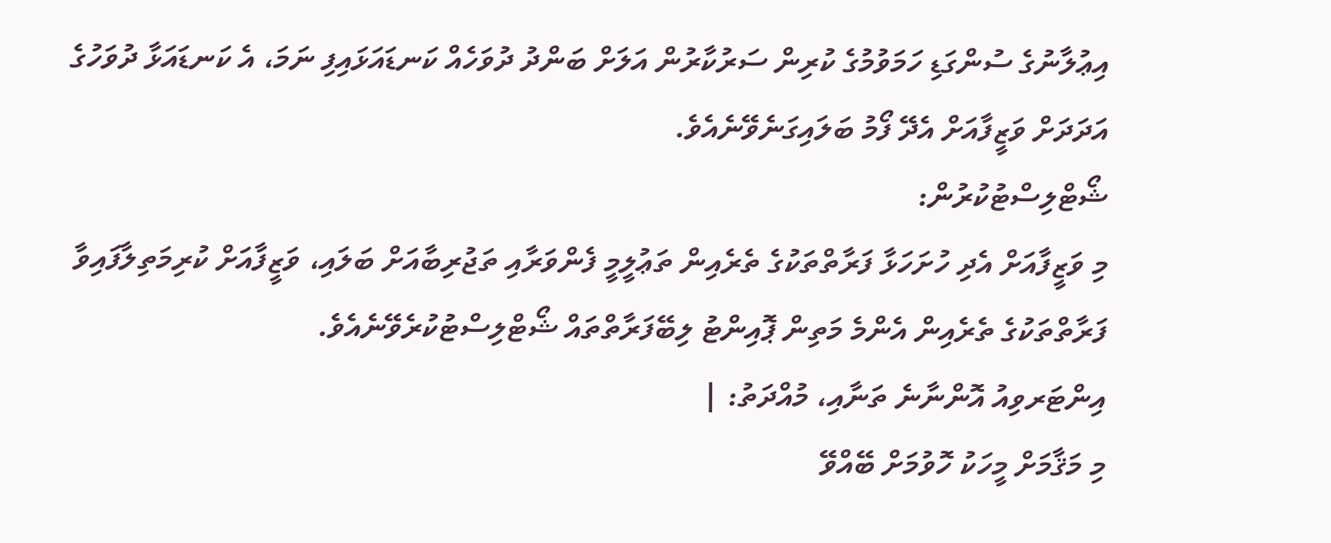އިޢުލާނުގެ ސުންގަޑި ހަމަވުމުގެ ކުރިން ސަރުކާރުން އަލަށް ބަންދު ދުވަހެއް ކަނޑައަޅައިފި ނަމަ، އެ ކަނޑައަޅާ ދުވަހުގެ އަދަދަށް ވަޒީފާއަށް އެދޭ ފޯމު ބަލައިގަނެވޭނެއެވެ.
ޝޯޓްލިސްޓުކުރުން:
މި ވަޒީފާއަށް އެދި ހުށަހަޅާ ފަރާތްތަކުގެ ތެރެއިން ތަޢުލީމީ ފެންވަރާއި ތަޖުރިބާއަށް ބަލައި، ވަޒީފާއަށް ކުރިމަތިލާފައިވާ ފަރާތްތަކުގެ ތެރެއިން އެންމެ މަތިން ޕޮއިންޓު ލިބޭފަރާތްތައް ޝޯޓްލިސްޓުކުރެވޭނެއެވެ.
އިންޓަރވިއު އޮންނާނެ ތަނާއި، މުއްދަތު: |
މި މަޤާމަށް މީހަކު ހޮވުމަށް ބޭއްވޭ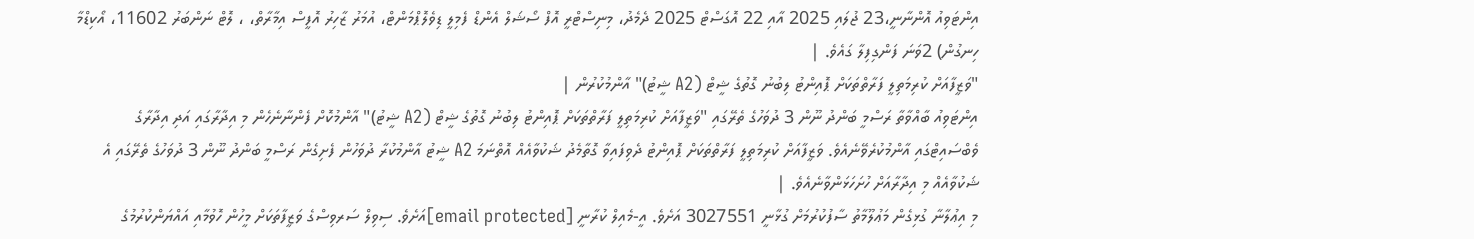އިންޓަވިއު އޮންނާނީ،23 ޖުލައި 2025 އާއި 22 އޮގަސްޓް 2025 ދެމެދު، މިނިސްޓްރީ އޮފް ސޯޝަލް އެންޑް ފެމިލީ ޑިވެލޮޕްމަންޓް، އުމަރު ޒާހިރު އޮފީސް އިމާރާތް، ، ލޮޓް ނަންބަރު 11602، އޯކިޑްމާ ހިނގުން) 2ވަނަ ފަންގިފިލާ ގައެވެ. |
"ވަޒީފާއަށް ކުރިމަތިލީ ފަރާތްތަކަށް ޕޮއިންޓު ލިބުނު ގޮތުގެ ޝީޓް (A2 ޝީޓު)" އާންމުކުރުން |
އިންޓަވިއު ބާއްވާތާ ރަސްމީ ބަންދު ނޫން 3 ދުވަހުގެ ތެރޭގައި "ވަޒީފާއަށް ކުރިމަތިލީ ފަރާތްތަކަށް ޕޮއިންޓު ލިބުނު ގޮތުގެ ޝީޓް (A2 ޝީޓު)" އާންމުކޮށް ފެންނާނެހެން މި އިދާރާގައި އަދި އިދާރާގެ ވެބްސައިޓްގައި އާންމުކުރެވޭނެއެވެ. ވަޒީފާއަށް ކުރިމަތިލީ ފަރާތްތަކަށް ޕޮއިންޓު ދެވިފައިވާ ގޮތާމެދު ޝަކުވާއެއް އޮތްނަމަ A2 ޝީޓު އާންމުކުރާ ދުވަހުން ފެށިގެން ރަސްމީ ބަންދު ނޫން 3 ދުވަހުގެ ތެރޭގައި އެ ޝަކުވާއެއް މި އިދާރާއަށް ހުށަހަޅަންވާނެއެވެ. |
މި އިޢުލާނާ ގުޅިގެން މަޢުލޫމާތު ސާފުކުރުމަށް ގުޅާނީ 3027551 އަށެވެ. އީ-މެއިލް ކުރާނީ [email protected]އަށެވެ. ސިވިލް ސަރވިސްގެ ވަޒީފާތަކަށް މީހުން ހޮވުމާއި އައްޔަންކުރުމުގެ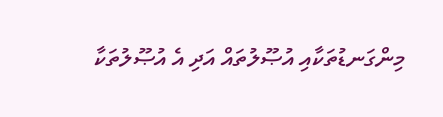މިންގަނޑުތަކާއި އުޞޫލުތައް އަދި އެ އުޞޫލުތަކާ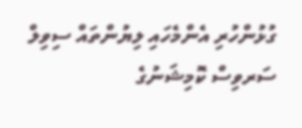ގުޅުންހުރި އެންމެހައި ލިޔުންތައް ސިވިލް ސަރވިސް ކޮމިޝަނުގެ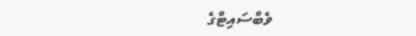ވެބްސައިޓްގެ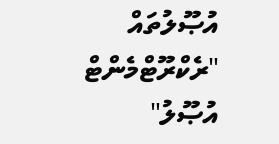އުޞޫލުތައް "ރެކްރޫޓްމެންޓް އުޞޫލު"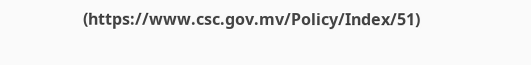(https://www.csc.gov.mv/Policy/Index/51)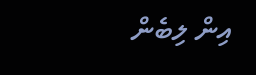އިން ލިބެން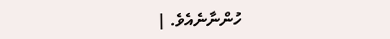ހުންނާނެއެވެ. |